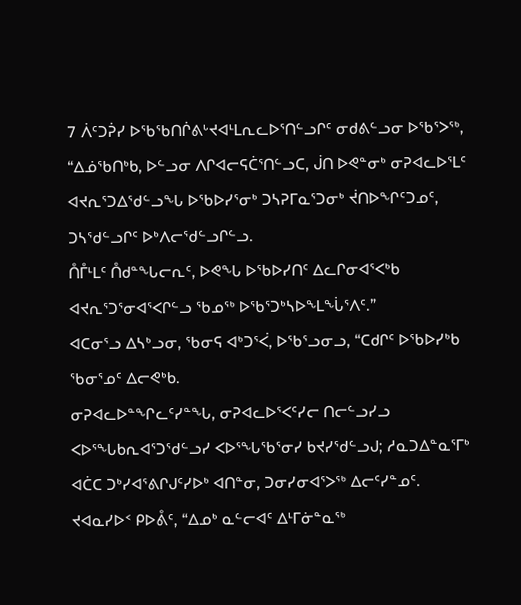7 ᐲᑦᑐᕉᓯ ᐅᖃᖃᑎᒌᕕᒡᔪᐊᒻᒪᕆᓚᐅᕐᑎᓪᓗᒋᑦ ᓂᑯᕕᓪᓗᓂ ᐅᖃᕐᐳᖅ, “ᐃᓅᖃᑎᒃᑲ, ᐅᓪᓗᓂ ᐱᒋᐊᓕᕋᑖᕐᑎᓪᓗᑕ, ᒎᑎ ᐅᕙᓐᓂᒃ ᓂᕈᐊᓚᐅᕐᒪᑦ ᐊᔪᕆᕐᑐᐃᖁᓪᓗᖓ ᐅᖃᐅᓯᕐᓂᒃ ᑐᓴᕈᒥᓇᕐᑐᓂᒃ ᔫᑎᐅᖏᑦᑐᓄᑦ, ᑐᓴᖁᓪᓗᒋᑦ ᐅᒃᐱᓕᖁᓪᓗᒋᓪᓗ.
ᑍᒤᒻᒪᑦ ᑍᑯᓐᖓᓕᕆᑦ, ᐅᕙᖓ ᐅᖃᐅᓯᑎᑦ ᐃᓚᒋᓂᐊᕐᐸᒃᑲ ᐊᔪᕆᕐᑐᕐᓂᐊᕐᐸᒋᓪᓗ ᖃᓄᖅ ᐅᖃᕐᑐᒃᓴᐅᖕᒪᖔᕐᐱᑦ.”
ᐊᑕᓂᕐᓗ ᐃᓴᒃᓗᓂ, ᖃᓂᕋ ᐊᒃᑐᕐᐹ, ᐅᖃᕐᓗᓂᓗ, “ᑕᑯᒋᑦ ᐅᖃᐅᓯᒃᑲ ᖃᓂᕐᓄᑦ ᐃᓕᕙᒃᑲ.
ᓂᕈᐊᓚᐅᓐᖏᓚᑦᓯᓐᖓ, ᓂᕈᐊᓚᐅᕐᐸᑦᓯᓕ ᑎᓕᓪᓗᓯᓗ ᐸᐅᕐᖓᑲᕆᐊᕐᑐᖁᓪᓗᓯ ᐸᐅᕐᖓᖃᕐᓂᓯ ᑲᔪᓯᖁᓪᓗᒍ; ᓱᓇᑐᐃᓐᓇᕐᒥᒃ ᐊᑖᑕ ᑐᒃᓯᐊᕐᕕᒋᒍᑦᓯᐅᒃ ᐊᑎᓐᓂ, ᑐᓂᓯᓂᐊᕐᐳᖅ ᐃᓕᑦᓯᓐᓄᑦ.
ᔪᐊᓇᓯᐅᑉ ᑭᐅᕔᑦ, “ᐃᓄᒃ ᓇᓪᓕᐊᑦ ᐃᒻᒥᓃᓐᓇᖅ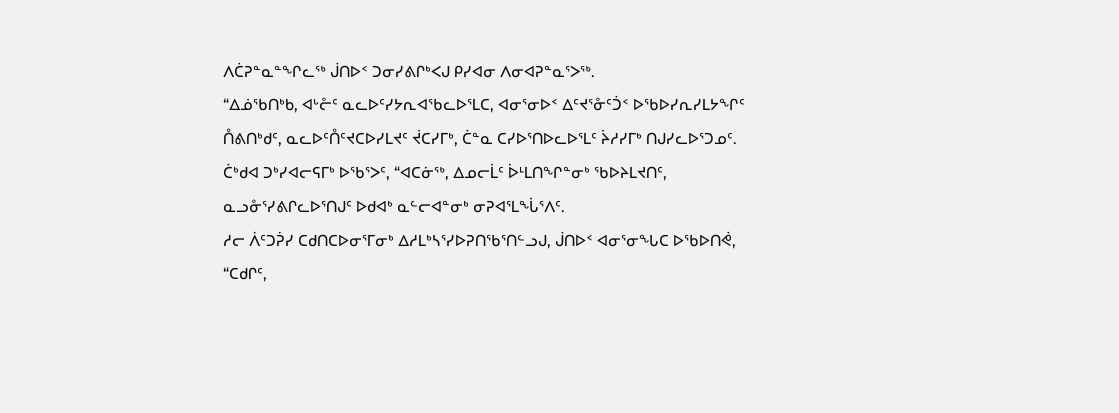ᐱᑖᕈᓐᓇᓐᖏᓚᖅ ᒎᑎᐅᑉ ᑐᓂᓯᕕᒋᒃᐸᒍ ᑭᓯᐊᓂ ᐱᓂᐊᕈᓐᓇᕐᐳᖅ.
“ᐃᓅᖃᑎᒃᑲ, ᐊᒡᓔᑦ ᓇᓚᐅᑦᓯᔭᕆᐊᖃᓚᐅᕐᒪᑕ, ᐊᓂᕐᓂᐅᑉ ᐃᑦᔪᕐᓁᑦᑑᑉ ᐅᖃᐅᓯᕆᓯᒪᔭᖏᑦ ᑍᕕᑎᒃᑯᑦ, ᓇᓚᐅᑦᑍᑦᔪᑕᐅᓯᒪᔪᑦ ᔫᑕᓯᒥᒃ, ᑖᓐᓇ ᑕᓯᐅᕐᑎᐅᓚᐅᕐᒪᑦ ᔩᓱᓯᒥᒃ ᑎᒍᓯᓚᐅᕐᑐᓄᑦ.
ᑖᒃᑯᐊ ᑐᒃᓯᐊᓕᕋᒥᒃ ᐅᖃᕐᐳᑦ, “ᐊᑕᓃᖅ, ᐃᓄᓕᒫᑦ ᐆᒻᒪᑎᖏᓐᓂᒃ ᖃᐅᔨᒪᔪᑎᑦ, ᓇᓗᓁᕐᓯᕕᒋᓚᐅᕐᑎᒍᑦ ᐅᑯᐊᒃ ᓇᓪᓕᐊᓐᓂᒃ ᓂᕈᐊᕐᒪᖔᕐᐱᑦ.
ᓱᓕ ᐲᑦᑐᕉᓯ ᑕᑯᑎᑕᐅᓂᕐᒥᓂᒃ ᐃᓱᒪᒃᓴᕐᓯᐅᕈᑎᖃᕐᑎᓪᓗᒍ, ᒎᑎᐅᑉ ᐊᓂᕐᓂᖓᑕ ᐅᖃᐅᑎᕚ, “ᑕᑯᒋᑦ,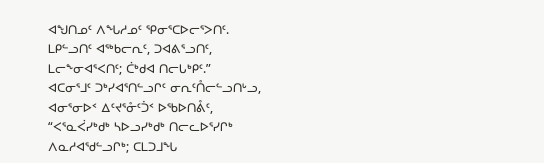ᐊᖑᑎᓄᑦ ᐱᖓᓱᓄᑦ ᕿᓂᕐᑕᐅᓕᕐᐳᑎᑦ.
ᒪᑭᓪᓗᑎᑦ ᐊᖅᑲᓕᕆᑦ, ᑐᐊᕕᕐᓗᑎᑦ, ᒪᓕᖕᓂᐊᕐᐸᑎᑦ; ᑖᒃᑯᐊ ᑎᓕᒐᒃᑭᑦ.”
ᐊᑕᓂᕐᒧᑦ ᑐᒃᓯᐊᕐᑎᓪᓗᒋᑦ ᓂᕆᑦᑍᓕᓪᓗᑎᒡᓗ, ᐊᓂᕐᓂᐅᑉ ᐃᑦᔪᕐᓁᑦᑑᑉ ᐅᖃᐅᑎᕔᑦ, “ᐸᕐᓇᐹᓯᒃᑯᒃ ᓴᐅᓗᓯᒃᑯᒃ ᑎᓕᓚᐅᕐᓯᒋᒃ ᐱᓇᓱᐊᖁᓪᓗᒋᒃ; ᑕᒪᑐᒧᖓ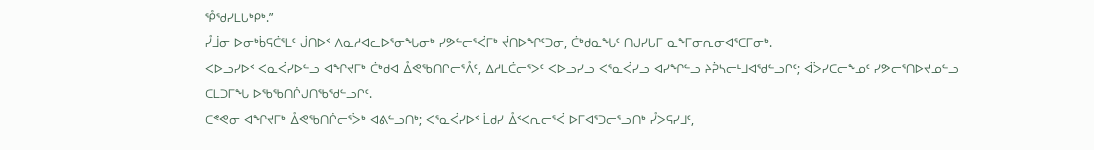ᕾᖁᓯᒪᒐᒃᑭᒃ.”
ᓮᒨᓂ ᐅᓂᒃᑳᕋᑖᕐᒪᑦ ᒎᑎᐅᑉ ᐱᓇᓱᐊᓚᐅᕐᓂᖓᓂᒃ ᓯᕗᓪᓕᕐᐹᒥᒃ ᔫᑎᐅᖏᑦᑐᓂ, ᑖᒃᑯᓇᖓᑦ ᑎᒍᓯᒐᒥ ᓇᖕᒥᓂᕆᓂᐊᕐᑕᒥᓂᒃ.
ᐸᐅᓗᓯᐅᑉ ᐸᓇᐹᓯᐅᓪᓗ ᐊᖏᔪᒥᒃ ᑖᒃᑯᐊ ᐂᕙᖃᑎᒋᓕᕐᐰᑦ, ᐃᓱᒪᑖᓕᕐᐳᑦ ᐸᐅᓗᓯᓗ ᐸᕐᓇᐹᓯᓗ ᐊᓯᖏᓪᓗ ᔨᕉᓴᓕᒻᒧᐊᖁᓪᓗᒋᑦ; ᐋᐴᓯᑕᓕᖕᓄᑦ ᓯᕗᓕᕐᑎᐅᔪᓄᓪᓗ ᑕᒪᑐᒥᖓ ᐅᖃᖃᑎᒌᒍᑎᖃᖁᓪᓗᒋᑦ.
ᑕᕝᕙᓂ ᐊᖏᔪᒥᒃ ᐂᕙᖃᑎᒌᓕᕐᐴᒃ ᐊᕕᓪᓗᑎᒃ; ᐸᕐᓇᐹᓯᐅᑉ ᒫᑯᓯ ᐂᑉᐸᕆᓕᕐᐹ ᐅᒥᐊᕐᑐᓕᕐᓗᑎᒃ ᓮᐳᕋᓯᒧᑦ,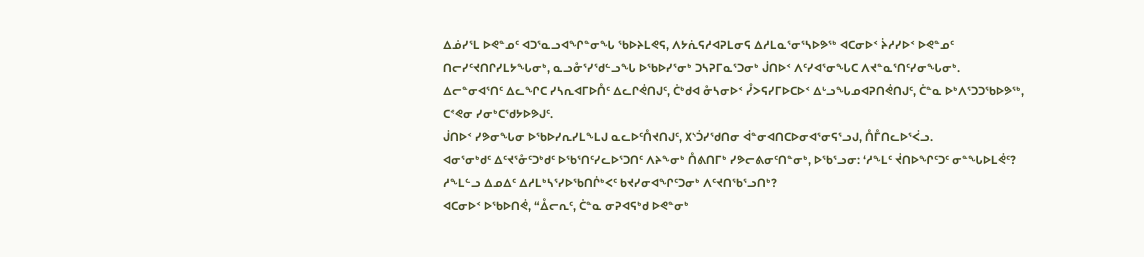ᐃᓅᓯᕐᒪ ᐅᕙᓐᓄᑦ ᐊᑐᕐᓇᓗᐊᖏᓐᓂᖓ ᖃᐅᔨᒪᕙᕋ, ᐱᔭᕇᕋᓱᐊᕈᒪᓂᕋ ᐃᓱᒪᓇᕐᓂᕐᓴᐅᕗᖅ ᐊᑕᓂᐅᑉ ᔩᓱᓯᐅᑉ ᐅᕙᓐᓄᑦ ᑎᓕᓯᑦᔪᑎᒋᓯᒪᔭᖓᓂᒃ, ᓇᓗᓁᕐᓯᖁᓪᓗᖓ ᐅᖃᐅᓯᕐᓂᒃ ᑐᓴᕈᒥᓇᕐᑐᓂᒃ ᒎᑎᐅᑉ ᐱᑦᓯᐊᕐᓂᖓᑕ ᐱᔪᓐᓇᕐᑎᑦᓯᓂᖓᓂᒃ.
ᐃᓕᓐᓂᐊᕐᑎᑦ ᐃᓚᖏᑕ ᓯᓴᕆᐊᒥᐅᑍᑦ ᐃᓚᒋᕚᑎᒍᑦ, ᑖᒃᑯᐊ ᓁᓴᓂᐅᑉ ᓮᐳᕋᓯᒥᐅᑕᐅᑉ ᐃᒡᓗᖓᓄᐊᕈᑎᕚᑎᒍᑦ, ᑖᓐᓇ ᐅᒃᐱᕐᑐᑐᖃᐅᕗᖅ, ᑕᕝᕙᓂ ᓯᓂᒃᑕᖁᔭᐅᕗᒍᑦ.
ᒎᑎᐅᑉ ᓯᕗᓂᖓᓂ ᐅᖃᐅᓯᕆᓯᒪᖕᒪᒍ ᓇᓚᐅᑦᑍᔪᑎᒍᑦ, ᙭ᔅᑑᓯᖁᑎᓂ ᐋᓐᓂᐊᑎᑕᐅᓂᐊᕐᓂᕋᕐᓗᒍ, ᑍᒤᑎᓚᐅᕐᐹᓗ.
ᐊᓂᕐᓂᒃᑯᑦ ᐃᑦᔪᕐᓁᑦᑐᒃᑯᑦ ᐅᖃᕐᑎᑦᓯᓚᐅᕐᑐᑎᑦ ᐱᔨᖕᓂᒃ ᑍᕕᑎᒥᒃ ᓯᕗᓕᕕᓂᑦᑎᓐᓂᒃ, ᐅᖃᕐᓗᓂ: ‘ᓱᖕᒪᑦ ᔫᑎᐅᖏᑦᑐᑦ ᓂᓐᖓᐅᒪᕚᑦ? ᓱᖕᒪᓪᓗ ᐃᓄᐃᑦ ᐃᓱᒪᒃᓴᕐᓯᐅᖃᑎᒌᒃᐸᑦ ᑲᔪᓯᓂᐊᖏᑦᑐᓂᒃ ᐱᑦᔪᑎᖃᕐᓗᑎᒃ?
ᐊᑕᓂᐅᑉ ᐅᖃᐅᑎᕚ, “ᐂᓕᕆᑦ, ᑖᓐᓇ ᓂᕈᐊᕋᒃᑯ ᐅᕙᓐᓂᒃ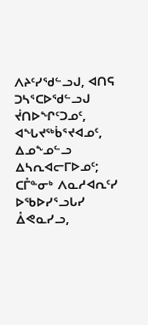ᐱᔨᑦᓯᖁᓪᓗᒍ, ᐊᑎᕋ ᑐᓴᕐᑕᐅᖁᓪᓗᒍ ᔫᑎᐅᖏᑦᑐᓄᑦ, ᐊᖓᔪᖅᑳᕐᔪᐊᓄᑦ, ᐃᓄᖕᓄᓪᓗ ᐃᓴᕆᐊᓕᒥᐅᓄᑦ;
ᑕᒤᓐᓂᒃ ᐱᓇᓱᐊᕆᑦᓯ ᐅᖃᐅᓯᕐᓗᒐᓯ ᐂᕙᓇᓯᓗ,